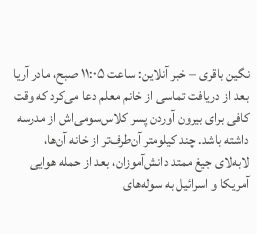نگین باقری – خبر آنلاین: ساعت ۱۱:۰۵ صبح، مادر آریا بعد از دریافت تماسی از خانم معلم دعا می‌کرد که وقت کافی برای بیرون آوردن پسر کلاس‌سومی‌اش از مدرسه داشته باشد. چند کیلومتر آن‌طرف‌تر از خانه آن‌ها، لابه‌لای جیغ ممتد دانش‌آموزان، بعد از حمله هوایی آمریکا و اسرائیل به سوله‌های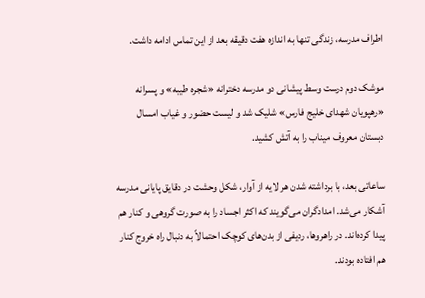اطراف مدرسه، زندگی تنها به اندازه هفت دقیقه بعد از این تماس ادامه داشت.

موشک دوم درست وسط پیشانی دو مدرسه دخترانه «شجره طیبه» و پسرانه «رهپویان شهدای خلیج فارس» شلیک شد و لیست حضور و غیاب امسال دبستان معروف میناب را به آتش کشید.

ساعاتی بعد، با برداشته شدن هر لایه از آوار، شکل وحشت در دقایق پایانی مدرسه آشکار می‌شد. امدادگران می‌گویند که اکثر اجساد را به صورت گروهی و کنار هم پیدا کرده‌اند. در راهروها، ردیفی از بدن‌های کوچک احتمالاً به دنبال راه خروج کنار هم افتاده بودند.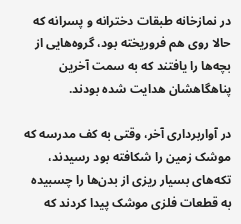در نمازخانه طبقات دخترانه و پسرانه که حالا روی هم فروریخته بود، گروه‌هایی از بچه‌ها را یافتند که به سمت آخرین پناهگاهشان هدایت شده بودند.

در آواربرداری آخر، وقتی به کف مدرسه که موشک زمین را شکافته بود رسیدند، تکه‌های بسیار ریزی از بدن‌ها را چسبیده به قطعات فلزی موشک پیدا کردند که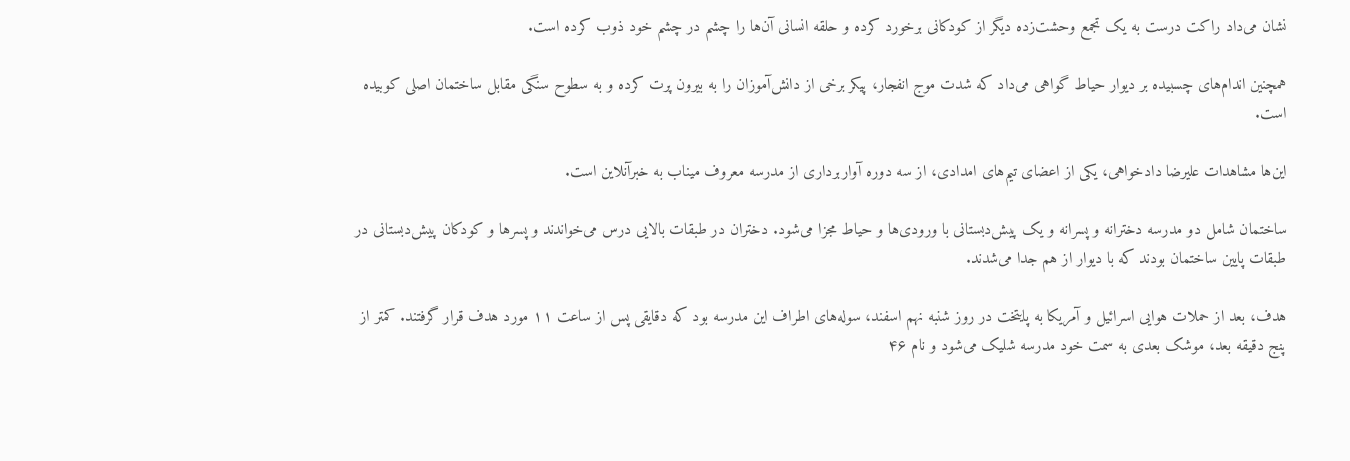نشان می‌داد راکت درست به یک تجمع وحشت‌زده دیگر از کودکانی برخورد کرده و حلقه انسانی آن‌ها را چشم در چشم خود ذوب کرده است.

همچنین اندام‌های چسبیده بر دیوار حیاط گواهی می‌داد که شدت موج انفجار، پیکر برخی از دانش‌آموزان را به بیرون پرت کرده و به سطوح سنگی مقابل ساختمان اصلی کوبیده است.

این‌ها مشاهدات علیرضا دادخواهی، یکی از اعضای تیم‌های امدادی، از سه دوره آواربرداری از مدرسه معروف میناب به خبرآنلاین است.

ساختمان شامل دو مدرسه دخترانه و پسرانه و یک پیش‌دبستانی با ورودی‌ها و حیاط مجزا می‌شود. دختران در طبقات بالایی درس می‌خواندند و پسرها و کودکان پیش‌دبستانی در طبقات پایین ساختمان بودند که با دیوار از هم جدا می‌شدند.

هدف، بعد از حملات هوایی اسرائیل و آمریکا به پایتخت در روز شنبه نهم اسفند، سوله‌های اطراف این مدرسه بود که دقایقی پس از ساعت ۱۱ مورد هدف قرار گرفتند. کمتر از پنج دقیقه بعد، موشک بعدی به سمت خود مدرسه شلیک می‌شود و نام ۴۶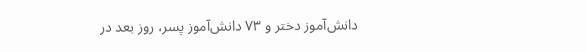دانش‌آموز دختر و ۷۳ دانش‌آموز پسر، روز بعد در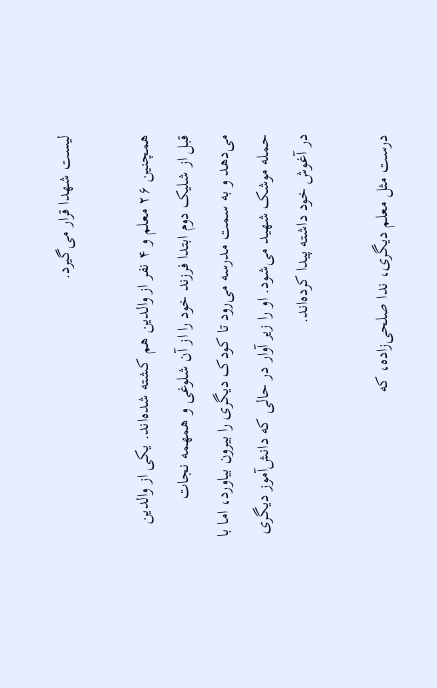لیست شهدا قرار می‌گیرد.

همچنین ۲۶ معلم و ۴ نفر از والدین هم کشته شده‌اند. یکی از والدین قبل از شلیک دوم ابتدا فرزند خود را از آن شلوغی و همهمه نجات می‌دهد و به سمت مدرسه می‌رود تا کودک دیگری را بیرون بیاورد، اما با حمله موشک شهید می‌شود. او را زیر آوار در حالی که دانش‌آموز دیگری در آغوش خود داشته پیدا کرده‌اند.

درست مثل معلم دیگری، ندا صلحی‌زاده، که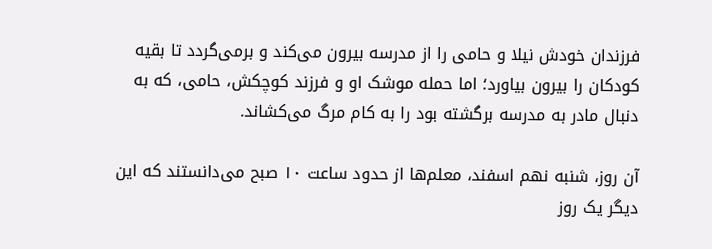فرزندان خودش نیلا و حامی را از مدرسه بیرون می‌کند و برمی‌گردد تا بقیه کودکان را بیرون بیاورد؛ اما حمله موشک او و فرزند کوچکش، حامی، که به دنبال مادر به مدرسه برگشته بود را به کام مرگ می‌کشاند.

آن روز، شنبه نهم اسفند، معلم‌ها از حدود ساعت ۱۰ صبح می‌دانستند که این دیگر یک روز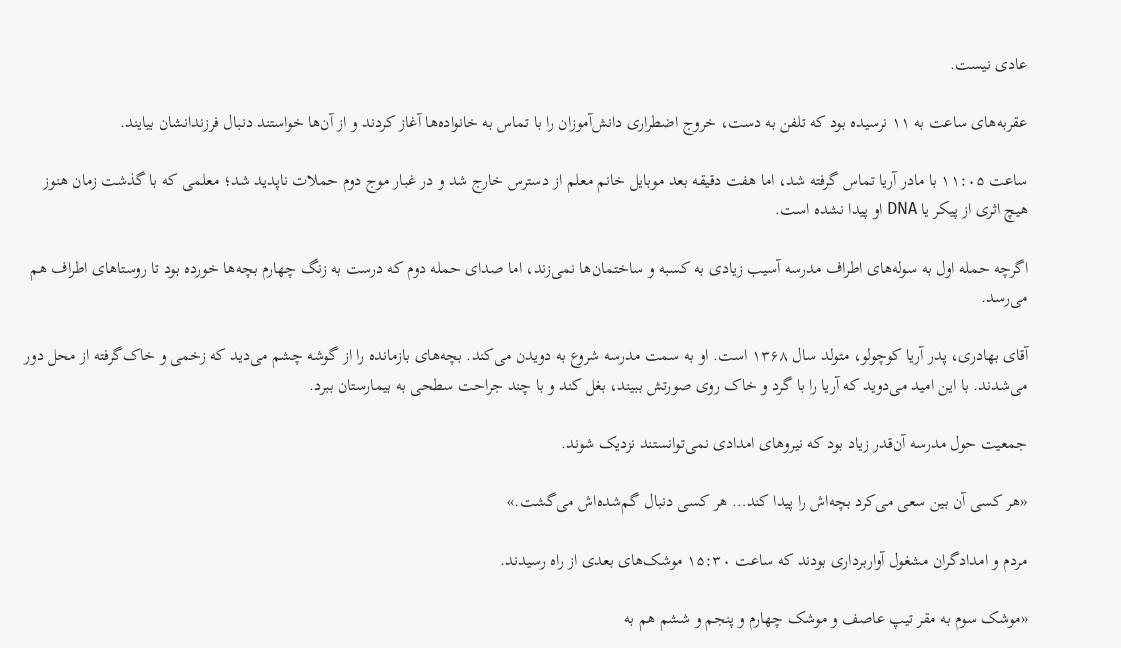عادی نیست.

عقربه‌های ساعت به ۱۱ نرسیده بود که تلفن به دست، خروج اضطراری دانش‌آموزان را با تماس به خانواده‌ها آغاز کردند و از آن‌ها خواستند دنبال فرزندانشان بیایند.

ساعت ۱۱:۰۵ با مادر آریا تماس گرفته شد، اما هفت دقیقه بعد موبایل خانم معلم از دسترس خارج شد و در غبار موج دوم حملات ناپدید شد؛ معلمی که با گذشت زمان هنوز هیچ اثری از پیکر یا DNA او پیدا نشده است.

اگرچه حمله اول به سوله‌های اطراف مدرسه آسیب زیادی به کسبه و ساختمان‌ها نمی‌زند، اما صدای حمله دوم که درست به زنگ چهارم بچه‌ها خورده بود تا روستاهای اطراف هم می‌رسد.

آقای بهادری، پدر آریا کوچولو، متولد سال ۱۳۶۸ است. او به سمت مدرسه شروع به دویدن می‌کند. بچه‌های بازمانده را از گوشه چشم می‌دید که زخمی و خاک‌گرفته از محل دور می‌شدند. با این امید می‌دوید که آریا را با گرد و خاک روی صورتش ببیند، بغل کند و با چند جراحت سطحی به بیمارستان ببرد.

جمعیت حول مدرسه آن‌قدر زیاد بود که نیروهای امدادی نمی‌توانستند نزدیک شوند.

«هر کسی آن بین سعی می‌کرد بچه‌اش را پیدا کند… هر کسی دنبال گم‌شده‌اش می‌گشت.»

مردم و امدادگران مشغول آواربرداری بودند که ساعت ۱۵:۳۰ موشک‌های بعدی از راه رسیدند.

«موشک سوم به مقر تیپ عاصف و موشک چهارم و پنجم و ششم هم به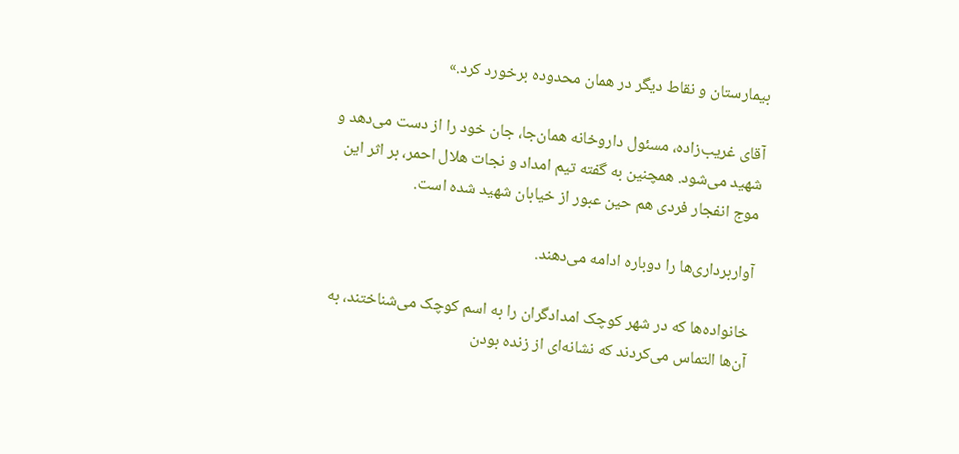بیمارستان و نقاط دیگر در همان محدوده برخورد کرد.»

آقای غریب‌زاده، مسئول داروخانه همان‌جا، جان خود را از دست می‌دهد و شهید می‌شود. همچنین به گفته تیم امداد و نجات هلال احمر، بر اثر این موج انفجار فردی هم حین عبور از خیابان شهید شده است.

آواربرداری‌ها را دوباره ادامه می‌دهند.

خانواده‌ها که در شهر کوچک امدادگران را به اسم کوچک می‌شناختند، به آن‌ها التماس می‌کردند که نشانه‌ای از زنده بودن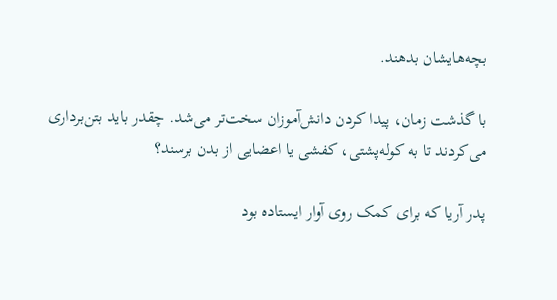بچه‌هایشان بدهند.

با گذشت زمان، پیدا کردن دانش‌آموزان سخت‌تر می‌شد. چقدر باید بتن‌برداری می‌کردند تا به کوله‌پشتی، کفشی یا اعضایی از بدن برسند؟

پدر آریا که برای کمک روی آوار ایستاده بود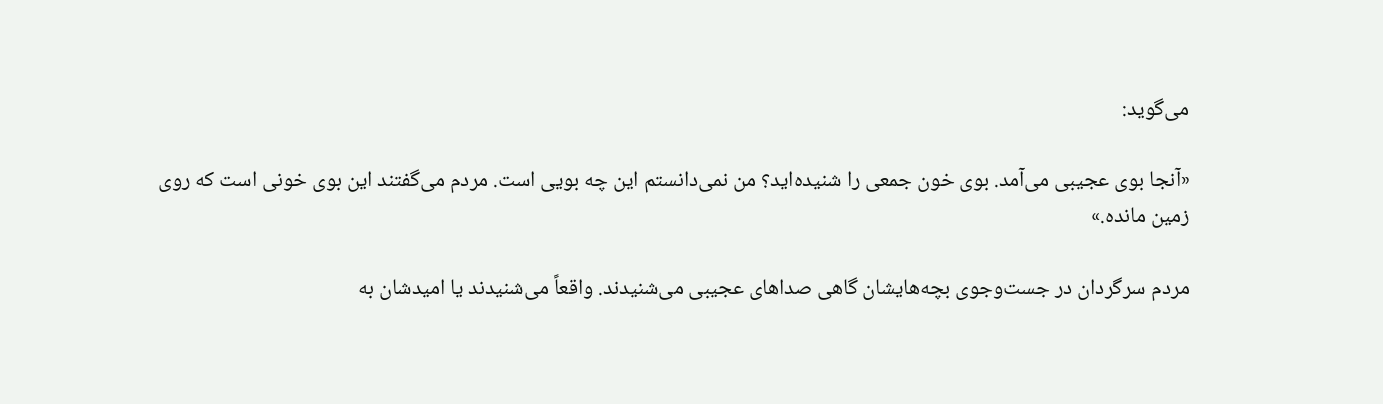می‌گوید:

«آنجا بوی عجیبی می‌آمد. بوی خون جمعی را شنیده‌اید؟ من نمی‌دانستم این چه بویی است. مردم می‌گفتند این بوی خونی است که روی زمین مانده.»

مردم سرگردان در جست‌وجوی بچه‌هایشان گاهی صداهای عجیبی می‌شنیدند. واقعاً می‌شنیدند یا امیدشان به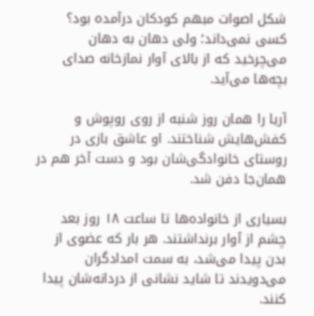شکل اصوات مبهم کودکان درآمده بود؟ کسی نمی‌داند؛ ولی دهان به دهان می‌چرخید که از بالای آوار نمازخانه صدای بچه‌ها می‌آید.

آریا را همان روز شنبه از روی روپوش و کفش‌هایش شناختند. او عاشق بازی در روستای خانوادگی‌شان بود و دست آخر هم در همان‌جا دفن شد.

بسیاری از خانواده‌ها تا ساعت ۱۸ روز بعد چشم از آوار برنداشتند. هر بار که عضوی از بدن پیدا می‌شد، به سمت امدادگران می‌دویدند تا شاید نشانی از دردانه‌شان پیدا کنند.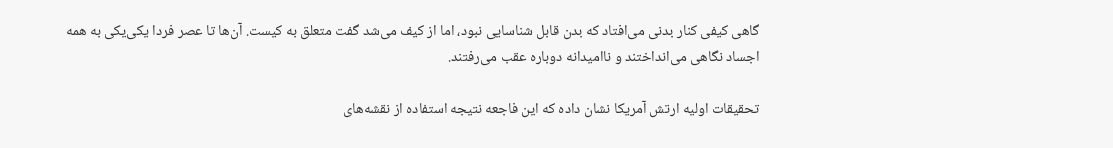گاهی کیفی کنار بدنی می‌افتاد که بدن قابل شناسایی نبود، اما از کیف می‌شد گفت متعلق به کیست. آن‌ها تا عصر فردا یکی‌یکی به همه اجساد نگاهی می‌انداختند و ناامیدانه دوباره عقب می‌رفتند.

تحقیقات اولیه ارتش آمریکا نشان داده که این فاجعه نتیجه استفاده از نقشه‌های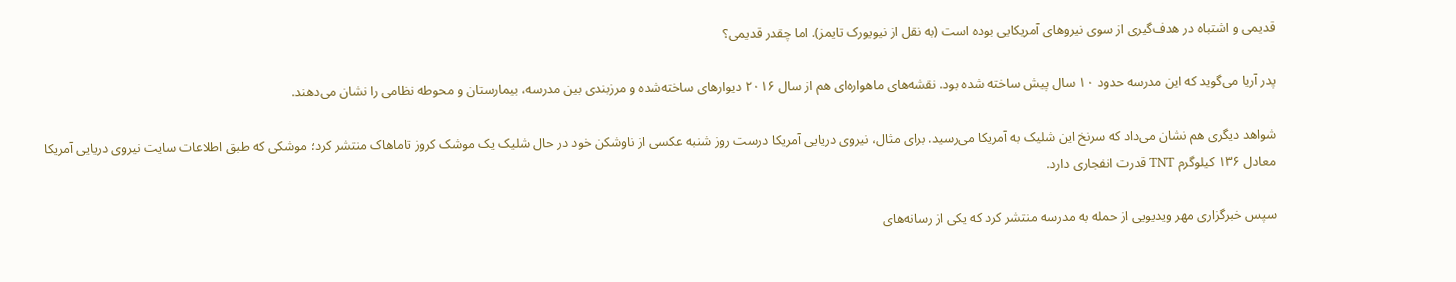قدیمی و اشتباه در هدف‌گیری از سوی نیروهای آمریکایی بوده است (به نقل از نیویورک تایمز). اما چقدر قدیمی؟

پدر آریا می‌گوید که این مدرسه حدود ۱۰ سال پیش ساخته شده بود. نقشه‌های ماهواره‌ای هم از سال ۲۰۱۶ دیوارهای ساخته‌شده و مرزبندی بین مدرسه، بیمارستان و محوطه نظامی را نشان می‌دهند.

شواهد دیگری هم نشان می‌داد که سرنخ این شلیک به آمریکا می‌رسید. برای مثال، نیروی دریایی آمریکا درست روز شنبه عکسی از ناوشکن خود در حال شلیک یک موشک کروز تاماهاک منتشر کرد؛ موشکی که طبق اطلاعات سایت نیروی دریایی آمریکا معادل ۱۳۶ کیلوگرم TNT قدرت انفجاری دارد.

سپس خبرگزاری مهر ویدیویی از حمله به مدرسه منتشر کرد که یکی از رسانه‌های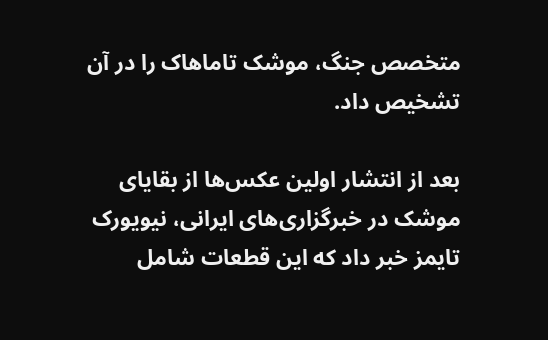متخصص جنگ، موشک تاماهاک را در آن تشخیص داد.

بعد از انتشار اولین عکس‌ها از بقایای موشک در خبرگزاری‌های ایرانی، نیویورک تایمز خبر داد که این قطعات شامل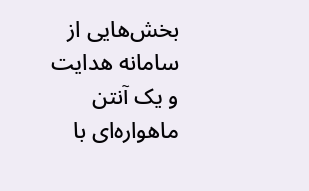بخش‌هایی از سامانه هدایت و یک آنتن ماهواره‌ای با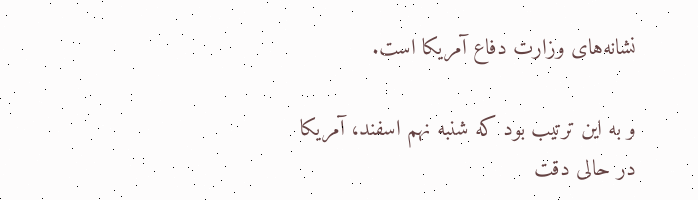نشانه‌های وزارت دفاع آمریکا است.

و به این ترتیب بود که شنبه نهم اسفند، آمریکا در حالی دقت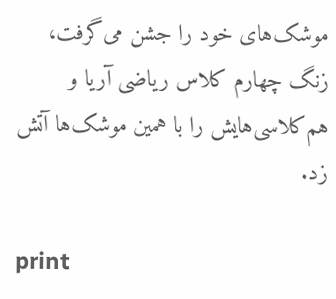موشک‌های خود را جشن می‌گرفت، زنگ چهارم کلاس ریاضی آریا و هم‌کلاسی‌هایش را با همین موشک‌ها آتش زد.

print